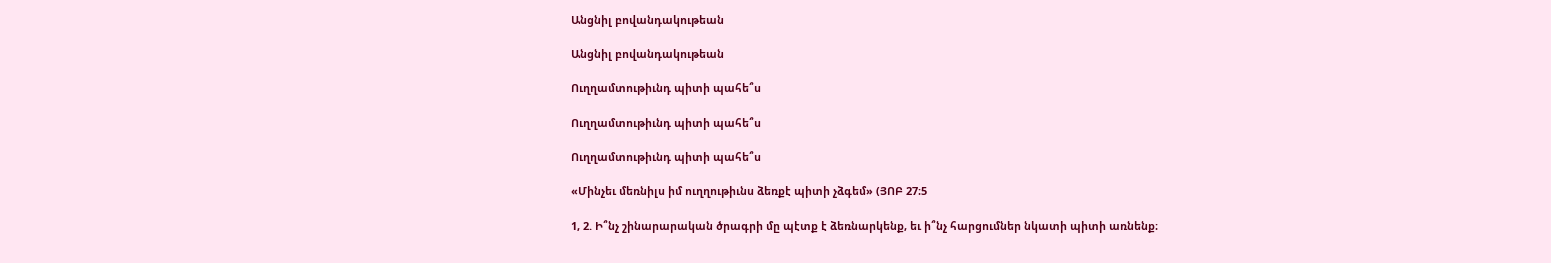Անցնիլ բովանդակութեան

Անցնիլ բովանդակութեան

Ուղղամտութիւնդ պիտի պահե՞ս

Ուղղամտութիւնդ պիտի պահե՞ս

Ուղղամտութիւնդ պիտի պահե՞ս

«Մինչեւ մեռնիլս իմ ուղղութիւնս ձեռքէ պիտի չձգեմ» (ՅՈԲ 27։5

1, 2. Ի՞նչ շինարարական ծրագրի մը պէտք է ձեռնարկենք, եւ ի՞նչ հարցումներ նկատի պիտի առնենք։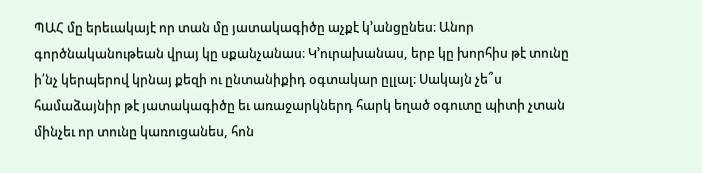ՊԱՀ մը երեւակայէ որ տան մը յատակագիծը աչքէ կ’անցընես։ Անոր գործնականութեան վրայ կը սքանչանաս։ Կ’ուրախանաս, երբ կը խորհիս թէ տունը ի՛նչ կերպերով կրնայ քեզի ու ընտանիքիդ օգտակար ըլլալ։ Սակայն չե՞ս համաձայնիր թէ յատակագիծը եւ առաջարկներդ հարկ եղած օգուտը պիտի չտան մինչեւ որ տունը կառուցանես, հոն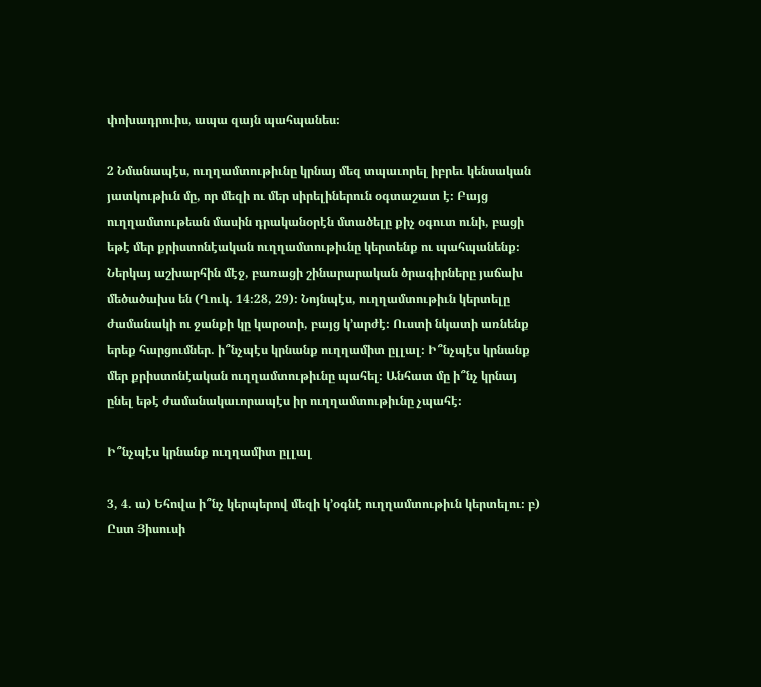փոխադրուիս, ապա զայն պահպանես։

2 Նմանապէս, ուղղամտութիւնը կրնայ մեզ տպաւորել իբրեւ կենսական յատկութիւն մը, որ մեզի ու մեր սիրելիներուն օգտաշատ է։ Բայց ուղղամտութեան մասին դրականօրէն մտածելը քիչ օգուտ ունի, բացի եթէ մեր քրիստոնէական ուղղամտութիւնը կերտենք ու պահպանենք։ Ներկայ աշխարհին մէջ, բառացի շինարարական ծրագիրները յաճախ մեծածախս են (Ղուկ. 14։28, 29)։ Նոյնպէս, ուղղամտութիւն կերտելը ժամանակի ու ջանքի կը կարօտի, բայց կ’արժէ։ Ուստի նկատի առնենք երեք հարցումներ. ի՞նչպէս կրնանք ուղղամիտ ըլլալ։ Ի՞նչպէս կրնանք մեր քրիստոնէական ուղղամտութիւնը պահել։ Անհատ մը ի՞նչ կրնայ ընել եթէ ժամանակաւորապէս իր ուղղամտութիւնը չպահէ։

Ի՞նչպէս կրնանք ուղղամիտ ըլլալ

3, 4. ա) Եհովա ի՞նչ կերպերով մեզի կ’օգնէ ուղղամտութիւն կերտելու։ բ) Ըստ Յիսուսի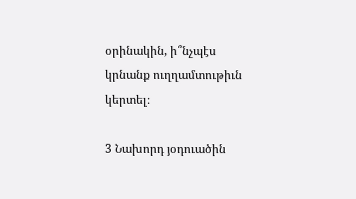օրինակին, ի՞նչպէս կրնանք ուղղամտութիւն կերտել։

3 Նախորդ յօդուածին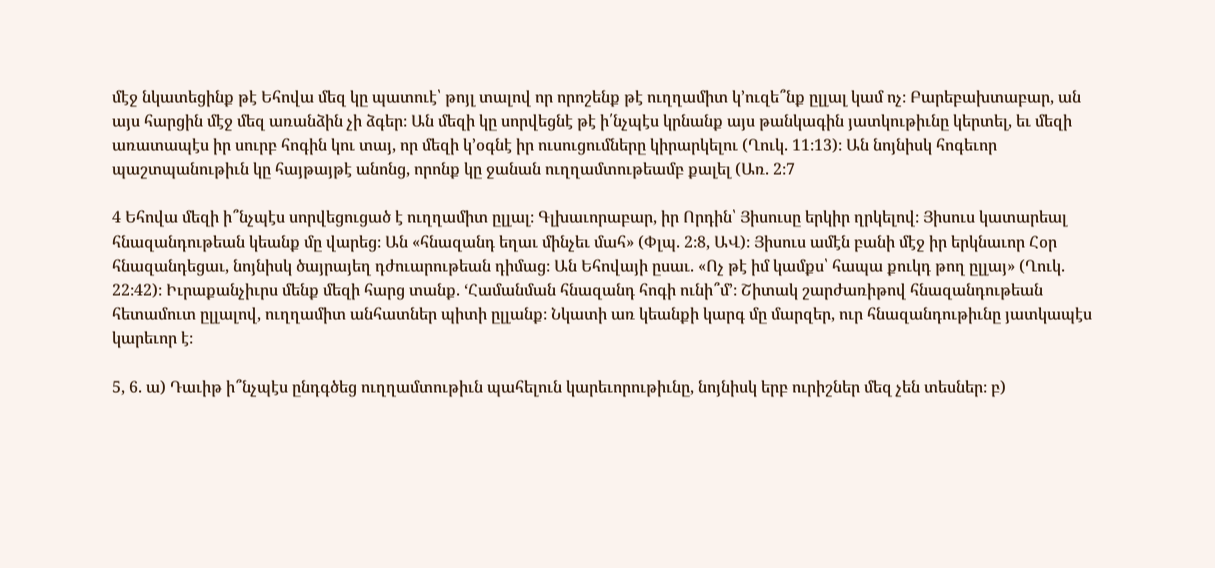մէջ նկատեցինք թէ Եհովա մեզ կը պատուէ՝ թոյլ տալով որ որոշենք թէ ուղղամիտ կ’ուզե՞նք ըլլալ կամ ոչ։ Բարեբախտաբար, ան այս հարցին մէջ մեզ առանձին չի ձգեր։ Ան մեզի կը սորվեցնէ թէ ի՛նչպէս կրնանք այս թանկագին յատկութիւնը կերտել, եւ մեզի առատապէս իր սուրբ հոգին կու տայ, որ մեզի կ’օգնէ իր ուսուցումները կիրարկելու (Ղուկ. 11։13)։ Ան նոյնիսկ հոգեւոր պաշտպանութիւն կը հայթայթէ անոնց, որոնք կը ջանան ուղղամտութեամբ քալել (Առ. 2։7

4 Եհովա մեզի ի՞նչպէս սորվեցուցած է ուղղամիտ ըլլալ։ Գլխաւորաբար, իր Որդին՝ Յիսուսը երկիր ղրկելով։ Յիսուս կատարեալ հնազանդութեան կեանք մը վարեց։ Ան «հնազանդ եղաւ մինչեւ մահ» (Փլպ. 2։8, ԱՎ)։ Յիսուս ամէն բանի մէջ իր երկնաւոր Հօր հնազանդեցաւ, նոյնիսկ ծայրայեղ դժուարութեան դիմաց։ Ան Եհովայի ըսաւ. «Ոչ թէ իմ կամքս՝ հապա քուկդ թող ըլլայ» (Ղուկ. 22։42)։ Իւրաքանչիւրս մենք մեզի հարց տանք. ‘Համանման հնազանդ հոգի ունի՞մ’։ Շիտակ շարժառիթով հնազանդութեան հետամուտ ըլլալով, ուղղամիտ անհատներ պիտի ըլլանք։ Նկատի առ կեանքի կարգ մը մարզեր, ուր հնազանդութիւնը յատկապէս կարեւոր է։

5, 6. ա) Դաւիթ ի՞նչպէս ընդգծեց ուղղամտութիւն պահելուն կարեւորութիւնը, նոյնիսկ երբ ուրիշներ մեզ չեն տեսներ։ բ)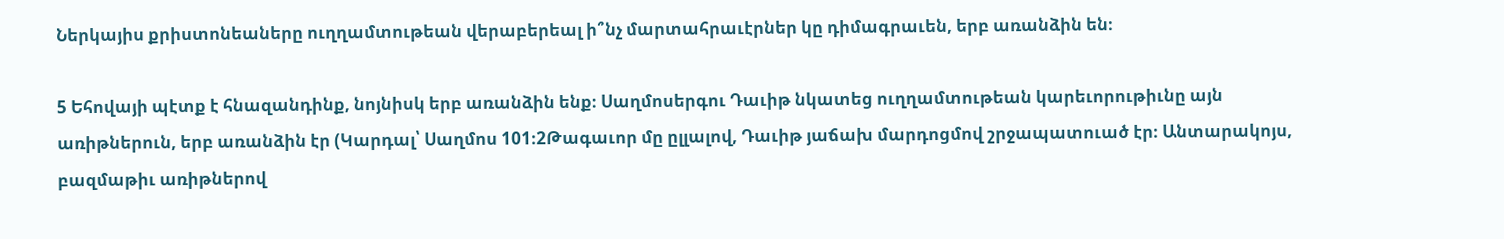Ներկայիս քրիստոնեաները ուղղամտութեան վերաբերեալ ի՞նչ մարտահրաւէրներ կը դիմագրաւեն, երբ առանձին են։

5 Եհովայի պէտք է հնազանդինք, նոյնիսկ երբ առանձին ենք։ Սաղմոսերգու Դաւիթ նկատեց ուղղամտութեան կարեւորութիւնը այն առիթներուն, երբ առանձին էր (Կարդալ՝ Սաղմոս 101։2Թագաւոր մը ըլլալով, Դաւիթ յաճախ մարդոցմով շրջապատուած էր։ Անտարակոյս, բազմաթիւ առիթներով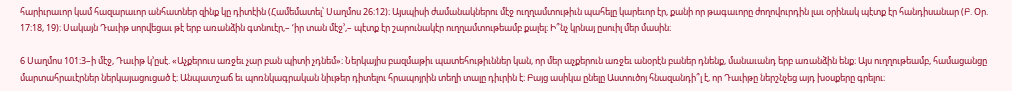հարիւրաւոր կամ հազարաւոր անհատներ զինք կը դիտէին (Համեմատել՝ Սաղմոս 26։12)։ Այսպիսի ժամանակներու մէջ ուղղամտութիւն պահելը կարեւոր էր, քանի որ թագաւորը ժողովուրդին լաւ օրինակ պէտք էր հանդիսանար (Բ. Օր. 17։18, 19)։ Սակայն Դաւիթ սորվեցաւ թէ երբ առանձին գտնուէր,– ‘իր տան մէջ’,– պէտք էր շարունակէր ուղղամտութեամբ քալել։ Ի՞նչ կրնայ ըսուիլ մեր մասին։

6 Սաղմոս 101։3–ի մէջ, Դաւիթ կ’ըսէ. «Աչքերուս առջեւ չար բան պիտի չդնեմ»։ Ներկայիս բազմաթիւ պատեհութիւններ կան, որ մեր աչքերուն առջեւ անօրէն բաներ դնենք, մանաւանդ երբ առանձին ենք։ Այս ուղղութեամբ, համացանցը մարտահրաւէրներ ներկայացուցած է։ Անպատշաճ եւ պոռնկագրական նիւթեր դիտելու հրապոյրին տեղի տալը դիւրին է։ Բայց ասիկա ընելը Աստուծոյ հնազանդի՞լ է, որ Դաւիթը ներշնչեց այդ խօսքերը գրելու։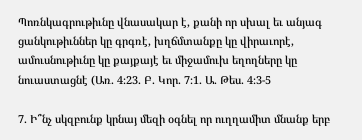Պոռնկագրութիւնը վնասակար է, քանի որ սխալ եւ անյագ ցանկութիւններ կը գրգռէ, խղճմտանքը կը վիրաւորէ, ամուսնութիւնը կը քայքայէ եւ միջամուխ եղողները կը նուաստացնէ (Առ. 4։23. Բ. Կոր. 7։1. Ա. Թես. 4։3-5

7. Ի՞նչ սկզբունք կրնայ մեզի օգնել որ ուղղամիտ մնանք երբ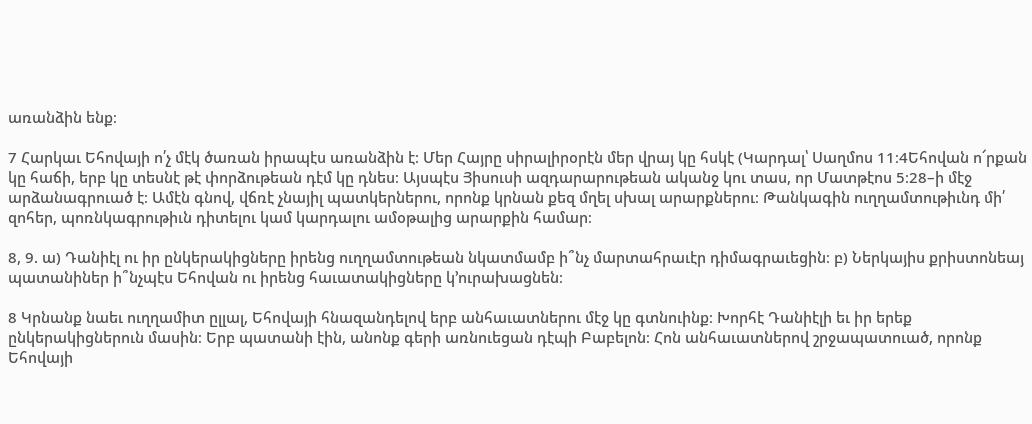առանձին ենք։

7 Հարկաւ Եհովայի ո՛չ մէկ ծառան իրապէս առանձին է։ Մեր Հայրը սիրալիրօրէն մեր վրայ կը հսկէ (Կարդալ՝ Սաղմոս 11։4Եհովան ո՜րքան կը հաճի, երբ կը տեսնէ թէ փորձութեան դէմ կը դնես։ Այսպէս Յիսուսի ազդարարութեան ականջ կու տաս, որ Մատթէոս 5։28–ի մէջ արձանագրուած է։ Ամէն գնով, վճռէ չնայիլ պատկերներու, որոնք կրնան քեզ մղել սխալ արարքներու։ Թանկագին ուղղամտութիւնդ մի՛ զոհեր, պոռնկագրութիւն դիտելու կամ կարդալու ամօթալից արարքին համար։

8, 9. ա) Դանիէլ ու իր ընկերակիցները իրենց ուղղամտութեան նկատմամբ ի՞նչ մարտահրաւէր դիմագրաւեցին։ բ) Ներկայիս քրիստոնեայ պատանիներ ի՞նչպէս Եհովան ու իրենց հաւատակիցները կ’ուրախացնեն։

8 Կրնանք նաեւ ուղղամիտ ըլլալ, Եհովայի հնազանդելով երբ անհաւատներու մէջ կը գտնուինք։ Խորհէ Դանիէլի եւ իր երեք ընկերակիցներուն մասին։ Երբ պատանի էին, անոնք գերի առնուեցան դէպի Բաբելոն։ Հոն անհաւատներով շրջապատուած, որոնք Եհովայի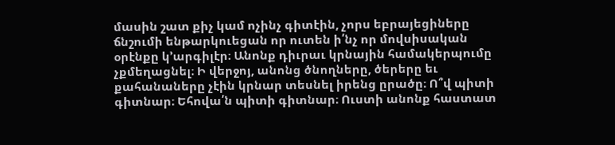մասին շատ քիչ կամ ոչինչ գիտէին, չորս եբրայեցիները ճնշումի ենթարկուեցան որ ուտեն ի՛նչ որ մովսիսական օրէնքը կ’արգիլէր։ Անոնք դիւրաւ կրնային համակերպումը չքմեղացնել։ Ի վերջոյ, անոնց ծնողները, ծերերը եւ քահանաները չէին կրնար տեսնել իրենց ըրածը։ Ո՞վ պիտի գիտնար։ Եհովա՛ն պիտի գիտնար։ Ուստի անոնք հաստատ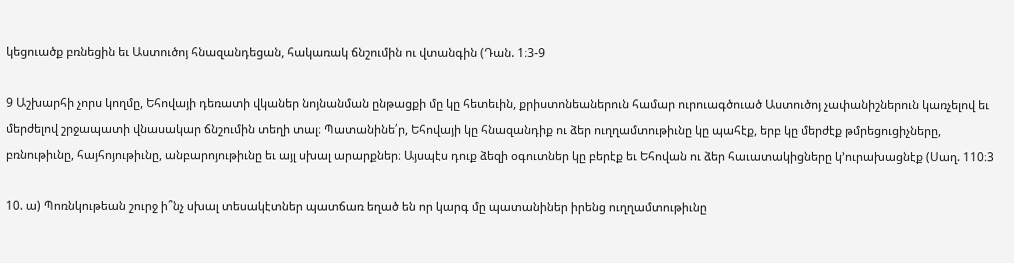կեցուածք բռնեցին եւ Աստուծոյ հնազանդեցան, հակառակ ճնշումին ու վտանգին (Դան. 1։3-9

9 Աշխարհի չորս կողմը, Եհովայի դեռատի վկաներ նոյնանման ընթացքի մը կը հետեւին, քրիստոնեաներուն համար ուրուագծուած Աստուծոյ չափանիշներուն կառչելով եւ մերժելով շրջապատի վնասակար ճնշումին տեղի տալ։ Պատանինե՛ր, Եհովայի կը հնազանդիք ու ձեր ուղղամտութիւնը կը պահէք, երբ կը մերժէք թմրեցուցիչները, բռնութիւնը, հայհոյութիւնը, անբարոյութիւնը եւ այլ սխալ արարքներ։ Այսպէս դուք ձեզի օգուտներ կը բերէք եւ Եհովան ու ձեր հաւատակիցները կ’ուրախացնէք (Սաղ. 110։3

10. ա) Պոռնկութեան շուրջ ի՞նչ սխալ տեսակէտներ պատճառ եղած են որ կարգ մը պատանիներ իրենց ուղղամտութիւնը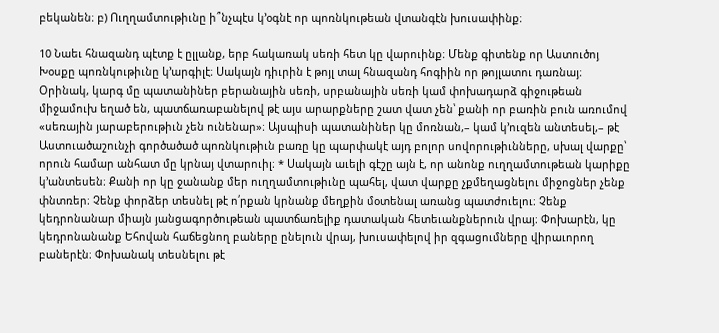բեկանեն։ բ) Ուղղամտութիւնը ի՞նչպէս կ’օգնէ որ պոռնկութեան վտանգէն խուսափինք։

10 Նաեւ հնազանդ պէտք է ըլլանք, երբ հակառակ սեռի հետ կը վարուինք։ Մենք գիտենք որ Աստուծոյ Խօսքը պոռնկութիւնը կ’արգիլէ։ Սակայն դիւրին է թոյլ տալ հնազանդ հոգիին որ թոյլատու դառնայ։ Օրինակ, կարգ մը պատանիներ բերանային սեռի, սրբանային սեռի կամ փոխադարձ գիջութեան միջամուխ եղած են, պատճառաբանելով թէ այս արարքները շատ վատ չեն՝ քանի որ բառին բուն առումով «սեռային յարաբերութիւն չեն ունենար»։ Այսպիսի պատանիներ կը մոռնան,– կամ կ’ուզեն անտեսել,– թէ Աստուածաշունչի գործածած պոռնկութիւն բառը կը պարփակէ այդ բոլոր սովորութիւնները, սխալ վարքը՝ որուն համար անհատ մը կրնայ վտարուիլ։ * Սակայն աւելի գէշը այն է, որ անոնք ուղղամտութեան կարիքը կ’անտեսեն։ Քանի որ կը ջանանք մեր ուղղամտութիւնը պահել, վատ վարքը չքմեղացնելու միջոցներ չենք փնտռեր։ Չենք փորձեր տեսնել թէ ո՛րքան կրնանք մեղքին մօտենալ առանց պատժուելու։ Չենք կեդրոնանար միայն յանցագործութեան պատճառելիք դատական հետեւանքներուն վրայ։ Փոխարէն, կը կեդրոնանանք Եհովան հաճեցնող բաները ընելուն վրայ, խուսափելով իր զգացումները վիրաւորող բաներէն։ Փոխանակ տեսնելու թէ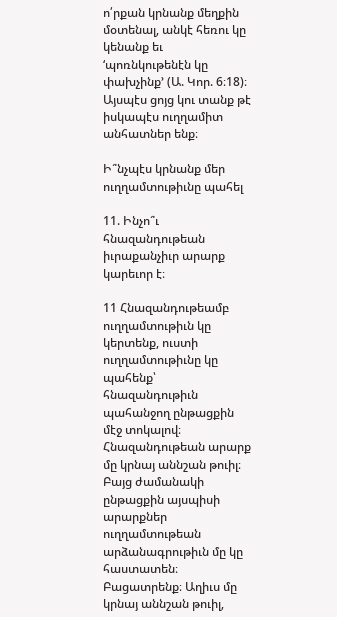ո՛րքան կրնանք մեղքին մօտենալ, անկէ հեռու կը կենանք եւ ‘պոռնկութենէն կը փախչինք’ (Ա. Կոր. 6։18)։ Այսպէս ցոյց կու տանք թէ իսկապէս ուղղամիտ անհատներ ենք։

Ի՞նչպէս կրնանք մեր ուղղամտութիւնը պահել

11. Ինչո՞ւ հնազանդութեան իւրաքանչիւր արարք կարեւոր է։

11 Հնազանդութեամբ ուղղամտութիւն կը կերտենք, ուստի ուղղամտութիւնը կը պահենք՝ հնազանդութիւն պահանջող ընթացքին մէջ տոկալով։ Հնազանդութեան արարք մը կրնայ աննշան թուիլ։ Բայց ժամանակի ընթացքին այսպիսի արարքներ ուղղամտութեան արձանագրութիւն մը կը հաստատեն։ Բացատրենք։ Աղիւս մը կրնայ աննշան թուիլ,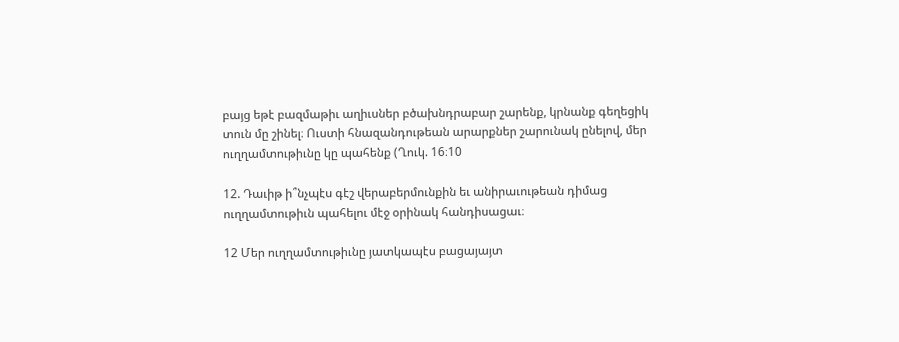բայց եթէ բազմաթիւ աղիւսներ բծախնդրաբար շարենք, կրնանք գեղեցիկ տուն մը շինել։ Ուստի հնազանդութեան արարքներ շարունակ ընելով, մեր ուղղամտութիւնը կը պահենք (Ղուկ. 16։10

12. Դաւիթ ի՞նչպէս գէշ վերաբերմունքին եւ անիրաւութեան դիմաց ուղղամտութիւն պահելու մէջ օրինակ հանդիսացաւ։

12 Մեր ուղղամտութիւնը յատկապէս բացայայտ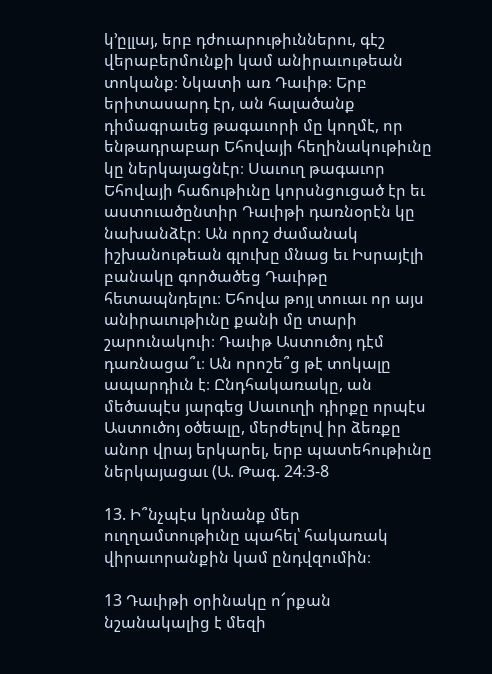կ’ըլլայ, երբ դժուարութիւններու, գէշ վերաբերմունքի կամ անիրաւութեան տոկանք։ Նկատի առ Դաւիթ։ Երբ երիտասարդ էր, ան հալածանք դիմագրաւեց թագաւորի մը կողմէ, որ ենթադրաբար Եհովայի հեղինակութիւնը կը ներկայացնէր։ Սաւուղ թագաւոր Եհովայի հաճութիւնը կորսնցուցած էր եւ աստուածընտիր Դաւիթի դառնօրէն կը նախանձէր։ Ան որոշ ժամանակ իշխանութեան գլուխը մնաց եւ Իսրայէլի բանակը գործածեց Դաւիթը հետապնդելու։ Եհովա թոյլ տուաւ որ այս անիրաւութիւնը քանի մը տարի շարունակուի։ Դաւիթ Աստուծոյ դէմ դառնացա՞ւ։ Ան որոշե՞ց թէ տոկալը ապարդիւն է։ Ընդհակառակը, ան մեծապէս յարգեց Սաւուղի դիրքը որպէս Աստուծոյ օծեալը, մերժելով իր ձեռքը անոր վրայ երկարել, երբ պատեհութիւնը ներկայացաւ (Ա. Թագ. 24։3-8

13. Ի՞նչպէս կրնանք մեր ուղղամտութիւնը պահել՝ հակառակ վիրաւորանքին կամ ընդվզումին։

13 Դաւիթի օրինակը ո՜րքան նշանակալից է մեզի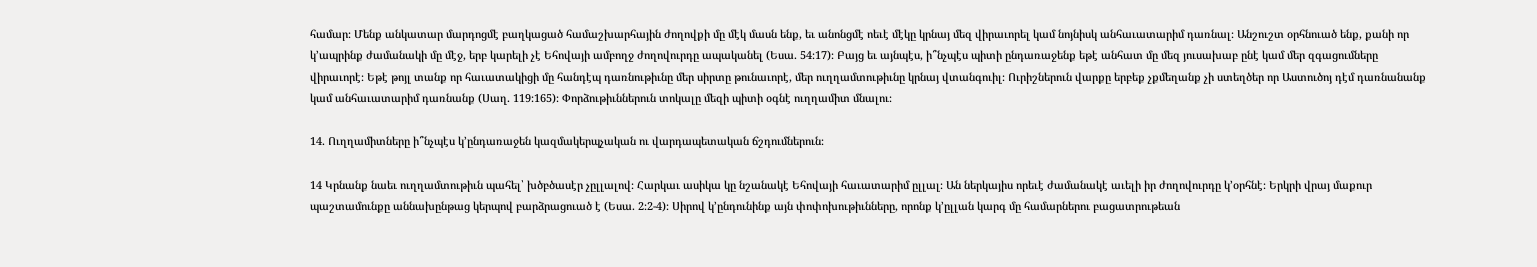համար։ Մենք անկատար մարդոցմէ բաղկացած համաշխարհային ժողովքի մը մէկ մասն ենք, եւ անոնցմէ ոեւէ մէկը կրնայ մեզ վիրաւորել կամ նոյնիսկ անհաւատարիմ դառնալ։ Անշուշտ օրհնուած ենք, քանի որ կ’ապրինք ժամանակի մը մէջ, երբ կարելի չէ Եհովայի ամբողջ ժողովուրդը ապականել (Եսա. 54։17)։ Բայց եւ այնպէս, ի՞նչպէս պիտի ընդառաջենք եթէ անհատ մը մեզ յուսախաբ ընէ կամ մեր զգացումները վիրաւորէ։ Եթէ թոյլ տանք որ հաւատակիցի մը հանդէպ դառնութիւնը մեր սիրտը թունաւորէ, մեր ուղղամտութիւնը կրնայ վտանգուիլ։ Ուրիշներուն վարքը երբեք չքմեղանք չի ստեղծեր որ Աստուծոյ դէմ դառնանանք կամ անհաւատարիմ դառնանք (Սաղ. 119։165)։ Փորձութիւններուն տոկալը մեզի պիտի օգնէ ուղղամիտ մնալու։

14. Ուղղամիտները ի՞նչպէս կ’ընդառաջեն կազմակերպչական ու վարդապետական ճշդումներուն։

14 Կրնանք նաեւ ուղղամտութիւն պահել՝ խծբծասէր չըլլալով։ Հարկաւ ասիկա կը նշանակէ Եհովայի հաւատարիմ ըլլալ։ Ան ներկայիս որեւէ ժամանակէ աւելի իր ժողովուրդը կ’օրհնէ։ Երկրի վրայ մաքուր պաշտամունքը աննախընթաց կերպով բարձրացուած է (Եսա. 2։2-4)։ Սիրով կ’ընդունինք այն փոփոխութիւնները, որոնք կ’ըլլան կարգ մը համարներու բացատրութեան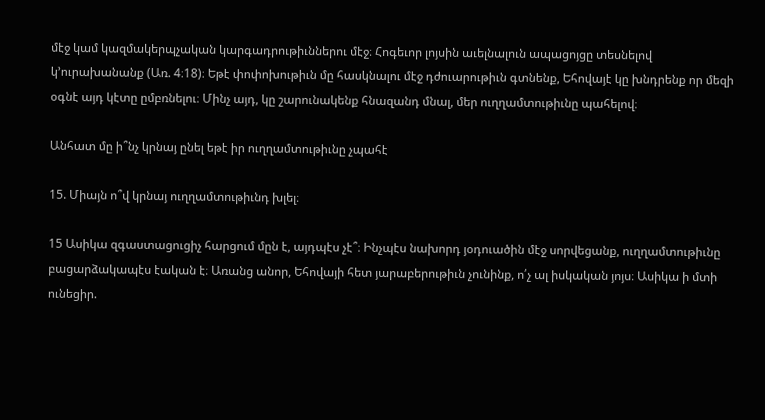մէջ կամ կազմակերպչական կարգադրութիւններու մէջ։ Հոգեւոր լոյսին աւելնալուն ապացոյցը տեսնելով կ’ուրախանանք (Առ. 4։18)։ Եթէ փոփոխութիւն մը հասկնալու մէջ դժուարութիւն գտնենք, Եհովայէ կը խնդրենք որ մեզի օգնէ այդ կէտը ըմբռնելու։ Մինչ այդ, կը շարունակենք հնազանդ մնալ, մեր ուղղամտութիւնը պահելով։

Անհատ մը ի՞նչ կրնայ ընել եթէ իր ուղղամտութիւնը չպահէ

15. Միայն ո՞վ կրնայ ուղղամտութիւնդ խլել։

15 Ասիկա զգաստացուցիչ հարցում մըն է, այդպէս չէ՞։ Ինչպէս նախորդ յօդուածին մէջ սորվեցանք, ուղղամտութիւնը բացարձակապէս էական է։ Առանց անոր, Եհովայի հետ յարաբերութիւն չունինք, ո՛չ ալ իսկական յոյս։ Ասիկա ի մտի ունեցիր.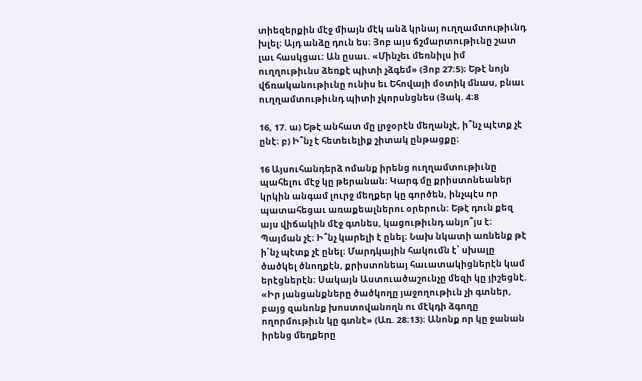տիեզերքին մէջ միայն մէկ անձ կրնայ ուղղամտութիւնդ խլել։ Այդ անձը դուն ես։ Յոբ այս ճշմարտութիւնը շատ լաւ հասկցաւ։ Ան ըսաւ. «Մինչեւ մեռնիլս իմ ուղղութիւնս ձեռքէ պիտի չձգեմ» (Յոբ 27։5)։ Եթէ նոյն վճռականութիւնը ունիս եւ Եհովայի մօտիկ մնաս, բնաւ ուղղամտութիւնդ պիտի չկորսնցնես (Յակ. 4։8

16, 17. ա) Եթէ անհատ մը լրջօրէն մեղանչէ, ի՞նչ պէտք չէ ընէ։ բ) Ի՞նչ է հետեւելիք շիտակ ընթացքը։

16 Այսուհանդերձ ոմանք իրենց ուղղամտութիւնը պահելու մէջ կը թերանան։ Կարգ մը քրիստոնեաներ կրկին անգամ լուրջ մեղքեր կը գործեն, ինչպէս որ պատահեցաւ առաքեալներու օրերուն։ Եթէ դուն քեզ այս վիճակին մէջ գտնես, կացութիւնդ անյո՞յս է։ Պայման չէ։ Ի՞նչ կարելի է ընել։ Նախ նկատի առնենք թէ ի՛նչ պէտք չէ ընել։ Մարդկային հակումն է՝ սխալը ծածկել ծնողքէն, քրիստոնեայ հաւատակիցներէն կամ երէցներէն։ Սակայն Աստուածաշունչը մեզի կը յիշեցնէ. «Իր յանցանքները ծածկողը յաջողութիւն չի գտներ, բայց զանոնք խոստովանողն ու մէկդի ձգողը ողորմութիւն կը գտնէ» (Առ. 28։13)։ Անոնք որ կը ջանան իրենց մեղքերը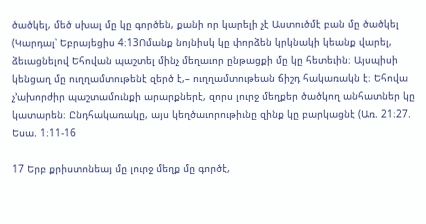ծածկել, մեծ սխալ մը կը գործեն, քանի որ կարելի չէ Աստուծմէ բան մը ծածկել (Կարդալ՝ Եբրայեցիս 4։13Ոմանք նոյնիսկ կը փորձեն կրկնակի կեանք վարել, ձեւացնելով Եհովան պաշտել մինչ մեղաւոր ընթացքի մը կը հետեւին։ Այսպիսի կենցաղ մը ուղղամտութենէ զերծ է,– ուղղամտութեան ճիշդ հակառակն է։ Եհովա չ’ախորժիր պաշտամունքի արարքներէ, զորս լուրջ մեղքեր ծածկող անհատներ կը կատարեն։ Ընդհակառակը, այս կեղծաւորութիւնը զինք կը բարկացնէ (Առ. 21։27. Եսա. 1։11-16

17 Երբ քրիստոնեայ մը լուրջ մեղք մը գործէ,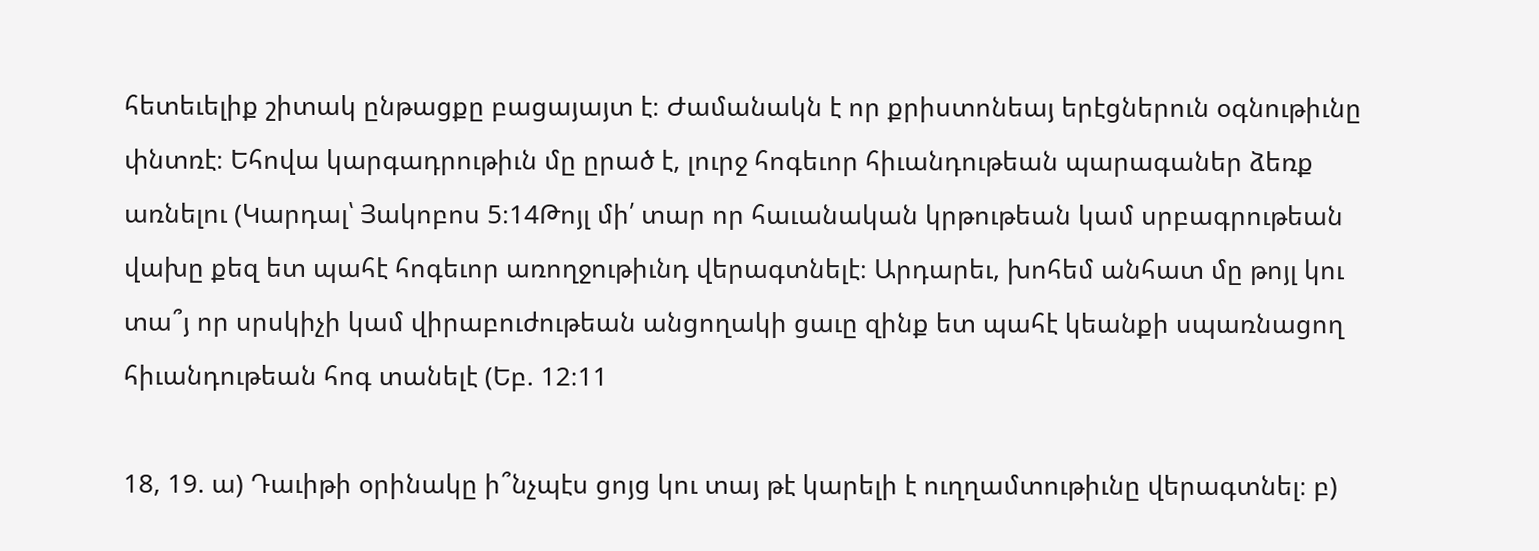հետեւելիք շիտակ ընթացքը բացայայտ է։ Ժամանակն է որ քրիստոնեայ երէցներուն օգնութիւնը փնտռէ։ Եհովա կարգադրութիւն մը ըրած է, լուրջ հոգեւոր հիւանդութեան պարագաներ ձեռք առնելու (Կարդալ՝ Յակոբոս 5։14Թոյլ մի՛ տար որ հաւանական կրթութեան կամ սրբագրութեան վախը քեզ ետ պահէ հոգեւոր առողջութիւնդ վերագտնելէ։ Արդարեւ, խոհեմ անհատ մը թոյլ կու տա՞յ որ սրսկիչի կամ վիրաբուժութեան անցողակի ցաւը զինք ետ պահէ կեանքի սպառնացող հիւանդութեան հոգ տանելէ (Եբ. 12։11

18, 19. ա) Դաւիթի օրինակը ի՞նչպէս ցոյց կու տայ թէ կարելի է ուղղամտութիւնը վերագտնել։ բ)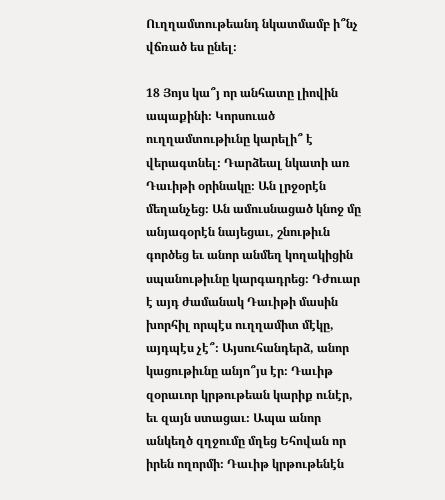Ուղղամտութեանդ նկատմամբ ի՞նչ վճռած ես ընել։

18 Յոյս կա՞յ որ անհատը լիովին ապաքինի։ Կորսուած ուղղամտութիւնը կարելի՞ է վերագտնել։ Դարձեալ նկատի առ Դաւիթի օրինակը։ Ան լրջօրէն մեղանչեց։ Ան ամուսնացած կնոջ մը անյագօրէն նայեցաւ, շնութիւն գործեց եւ անոր անմեղ կողակիցին սպանութիւնը կարգադրեց։ Դժուար է այդ ժամանակ Դաւիթի մասին խորհիլ որպէս ուղղամիտ մէկը, այդպէս չէ՞։ Այսուհանդերձ, անոր կացութիւնը անյո՞յս էր։ Դաւիթ զօրաւոր կրթութեան կարիք ունէր, եւ զայն ստացաւ։ Ապա անոր անկեղծ զղջումը մղեց Եհովան որ իրեն ողորմի։ Դաւիթ կրթութենէն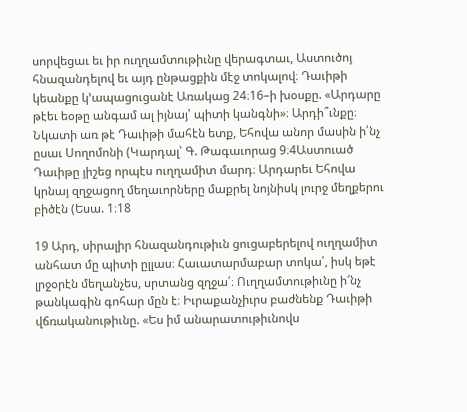սորվեցաւ եւ իր ուղղամտութիւնը վերագտաւ, Աստուծոյ հնազանդելով եւ այդ ընթացքին մէջ տոկալով։ Դաւիթի կեանքը կ’ապացուցանէ Առակաց 24։16–ի խօսքը. «Արդարը թէեւ եօթը անգամ ալ իյնայ՝ պիտի կանգնի»։ Արդի՞ւնքը։ Նկատի առ թէ Դաւիթի մահէն ետք, Եհովա անոր մասին ի՛նչ ըսաւ Սողոմոնի (Կարդալ՝ Գ. Թագաւորաց 9։4Աստուած Դաւիթը յիշեց որպէս ուղղամիտ մարդ։ Արդարեւ Եհովա կրնայ զղջացող մեղաւորները մաքրել նոյնիսկ լուրջ մեղքերու բիծէն (Եսա. 1։18

19 Արդ, սիրալիր հնազանդութիւն ցուցաբերելով ուղղամիտ անհատ մը պիտի ըլլաս։ Հաւատարմաբար տոկա՛, իսկ եթէ լրջօրէն մեղանչես, սրտանց զղջա՛։ Ուղղամտութիւնը ի՜նչ թանկագին գոհար մըն է։ Իւրաքանչիւրս բաժնենք Դաւիթի վճռականութիւնը. «Ես իմ անարատութիւնովս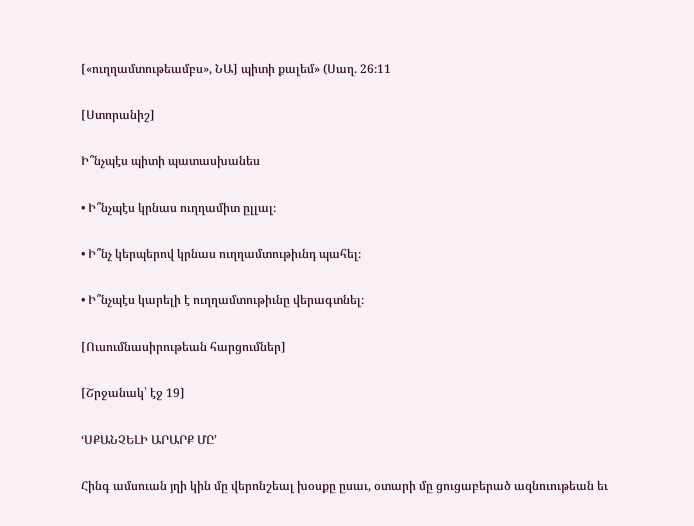[«ուղղամտութեամբս», ՆԱ] պիտի քալեմ» (Սաղ. 26։11

[Ստորանիշ]

Ի՞նչպէս պիտի պատասխանես

• Ի՞նչպէս կրնաս ուղղամիտ ըլլալ։

• Ի՞նչ կերպերով կրնաս ուղղամտութիւնդ պահել։

• Ի՞նչպէս կարելի է ուղղամտութիւնը վերագտնել։

[Ուսումնասիրութեան հարցումներ]

[Շրջանակ՝ էջ 19]

‘ՍՔԱՆՉԵԼԻ ԱՐԱՐՔ ՄԸ’

Հինգ ամսուան յղի կին մը վերոնշեալ խօսքը ըսաւ, օտարի մը ցուցաբերած ազնուութեան եւ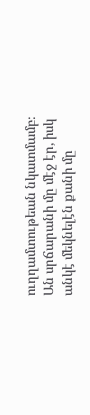ուղղամտութեան նկատմամբ։ Ան սրճարանի մը մէջ էր, իսկ անկէ մեկնելէն քանի մը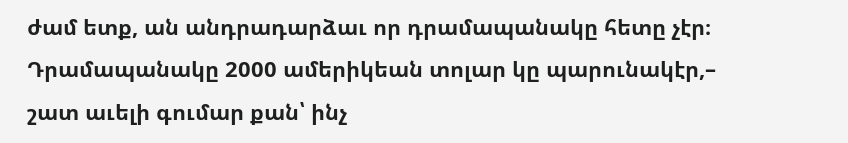ժամ ետք, ան անդրադարձաւ որ դրամապանակը հետը չէր։ Դրամապանակը 2000 ամերիկեան տոլար կը պարունակէր,– շատ աւելի գումար քան՝ ինչ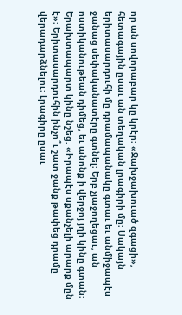որ ան սովորաբար կը կրէր։ «Ջախջախուած զգացի», հետագային ըսաւ ան տեղական լրագիրի մը։ Սակայն երիտասարդուհի մը դրամապանակը գտաւ եւ անմիջապէս ջանաց սեփականատէրը գտնել։ Երբ չյաջողեցաւ, ան ոստիկանութեան դիմեց, եւ անոնք ի վերջոյ յղի կինը գտան։ Երախտապարտ կինը նշեց. «Իրապէս սքանչելի արարք մըն է»։ Երիտասարդուհին ինչո՞ւ շատ ջանք թափեց դրամը վերադարձնելու։ Լրագիրը ըսաւ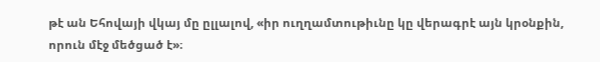թէ ան Եհովայի վկայ մը ըլլալով, «իր ուղղամտութիւնը կը վերագրէ այն կրօնքին, որուն մէջ մեծցած է»։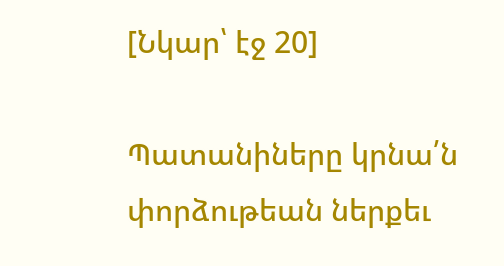[Նկար՝ էջ 20]

Պատանիները կրնա՛ն փորձութեան ներքեւ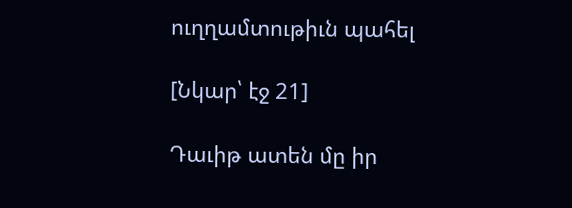ուղղամտութիւն պահել

[Նկար՝ էջ 21]

Դաւիթ ատեն մը իր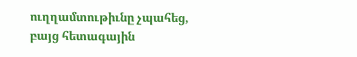ուղղամտութիւնը չպահեց, բայց հետագային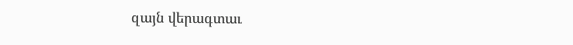զայն վերագտաւ